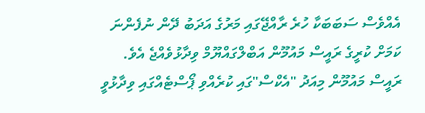އެއްވެސް ސަބަބަކާ ހުރެ ރާއްޖޭގައި މަރުގެ އަދަބު ދޭން ނުފެންނަ ކަމަށް ކުރީގެ ރައީސް މައުމޫން އަބްލްގައްޔޫމް ވިދާޅުވެއްޖެ އެވެ.
ރައީސް މައުމޫން މިއަދު "އެކްސް"ގައި ކުރެއްވި ޕޯސްޓެއްގައި ވިދާޅުވީ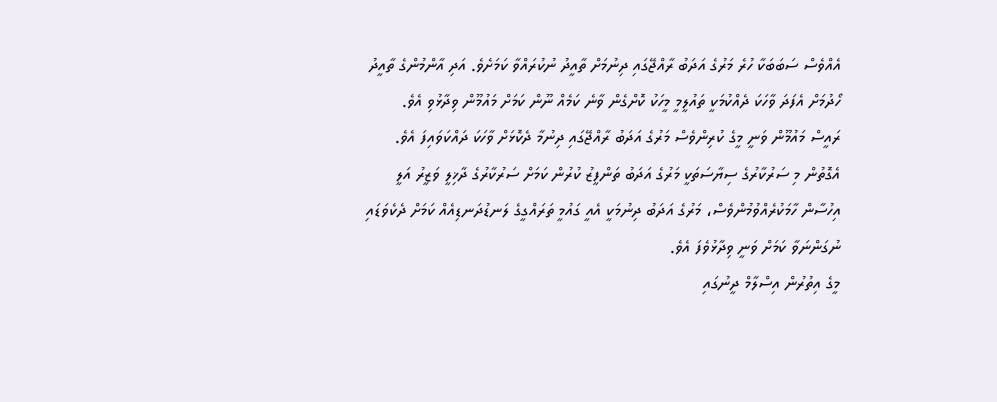އެއްވެސް ސަބަބަކާ ހުރެ މަރުގެ އަދަބު ރާއްޖޭގައި ދިނުމަށް ތާއީދު ނުކުރައްވާ ކަމަށެވެ. އަދި އާންމުންގެ ތާއީދު ހޯދުމަށް އެފަދަ ވާހަކަ ދެއްކުމަކީ ތައުލީމީ މީހަކު ކޮށްގެން ވާނެ ކަމެއް ނޫން ކަމަށް މައުމޫން ވިދާޅުވި އެވެ.
ރައީސް މައުމޫން ވަނީ މީގެ ކުރިންވެސް މަރުގެ އަދަބު ރާއްޖޭގައި ދިނުމާ ދެކޮޅަށް ވާހަކަ ދައްކަވައިފަ އެވެ. އެގޮތުން މި ސަރުކާރުގެ ސިޔާސަތަކީ މަރުގެ އަދަބު ތަންފީޒު ކުރުން ކަމަށް ސަރުކާރުގެ ދާޚިލީ ވަޒީރު އަލީ އިހުސާން ހާމަކުރެއްވުމުންވެސް، މަރުގެ އަދަބު ދިނުމަކީ އެއީ ގައުމީ ތަރައްގީގެ ލަނޑުދަނޑިއެއް ކަމަށް ދެކެވަޑައި ނުގަންނަވާ ކަމަށް ވަނީ ވިދާޅުވެފަ އެވެ.
މީގެ އިތުރުން އިސްލާމް ދީނުގައި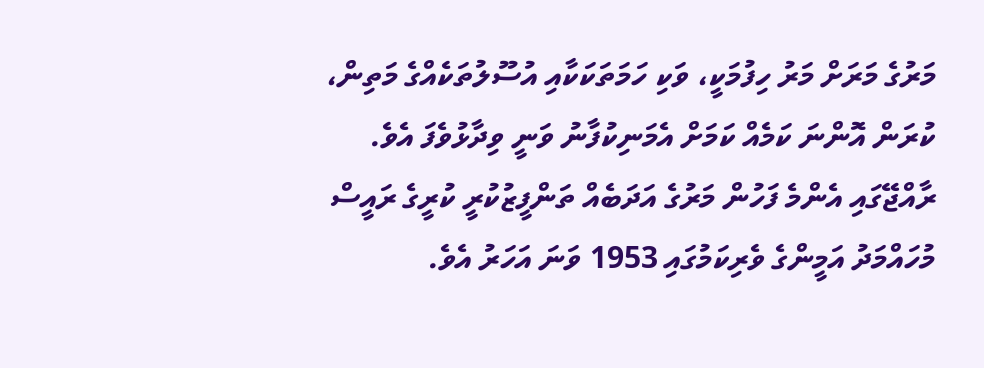މަރުގެ މަރަށް މަރު ހިފުމަކީ، ވަކި ހަމަތަކަކާއި އުސޫލުތަކެއްގެ މަތިން، ކުރަން އޮންނަ ކަމެއް ކަމަށް އެމަނިކުފާނު ވަނީ ވިދާޅުވެފަ އެވެ.
ރާއްޖޭގައި އެންމެ ފަހުން މަރުގެ އަދަބެއް ތަންފީޒުކުރީ ކުރީގެ ރައީސް މުހައްމަދު އަމީންގެ ވެރިކަމުގައި 1953 ވަނަ އަހަރު އެވެ.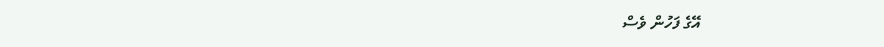އޭގެ ފަހުން ވެސް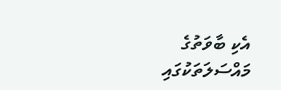އެކި ބާވަތުގެ މައްސަލަތަކުގައި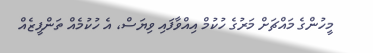މީހުންގެ މައްޗަށް މަރުގެ ހުކުމް އިއްވާފައި ވިޔަސް، އެ ހުކުމެއް ތަންފީޒެއް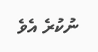ނުކުރެ އެވެ